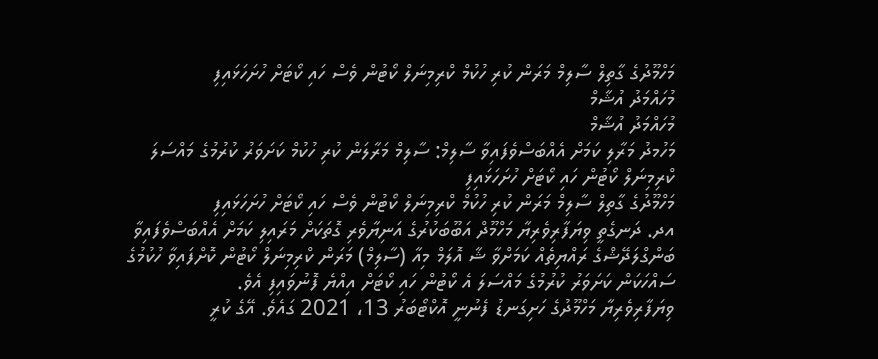މަހްމޫދުގެ ގާތިލް ސާލިމް މަރަން ކުރި ހުކުމް ކްރިމިނަލް ކޯޓުން ވެސް ހައި ކޯޓަށް ހުށަހަޅައިފި
މުހައްމަދު އުޝާމް
މުހައްމަދު އުޝާމް
މަހުމދު މަރާލި ކަމަށް އެއްބަސްވެފައިވާ ސާލިމް: ސާލިމް މަރާލަން ކުރި ހުކުމް ކަށަވަރު ކުރުމުގެ މައްސަލަ ކްރިމިނަލް ކޯޓުން ހައި ކޯޓަށް ހުށަހަޅައިފި
މަހްމޫދުގެ ގާތިލް ސާލިމް މަރަން ކުރި ހުކުމް ކްރިމިނަލް ކޯޓުން ވެސް ހައި ކޯޓަށް ހުށަހަޅައިފި
އދ. ދަނގެތީ ވިޔަފާރިވެރިޔާ މަހްމޫދް އަބޫބަކުރުގެ އަނިޔާވެރި ގޮތަކަށް މަރައިލި ކަމަށް އެއްބަސްވެފައިވާ ބަންގްލަދޭޝްގެ ރައްޔިތެއް ކަމަށްވާ ޝާ އޮލަމް މިއާ (ސާލިމް) މަރަން ކްރިމިނަލް ކޯޓުން ކޮށްފައިވާ ހުކުމުގެ ސައްހަކަން ކަށަވަރު ކުރުމުގެ މައްސަލަ އެ ކޯޓުން ހައި ކޯޓަށް އިއްޔެ ފޮނުވައިފި އެވެ.
ވިޔަފާރިވެރިޔާ މަހްމޫދުގެ ހަށިގަނޑު ފެނުނީ އޮކްޓޯބަރު 13، 2021 ގައެވެ. އޭގެ ކުރީ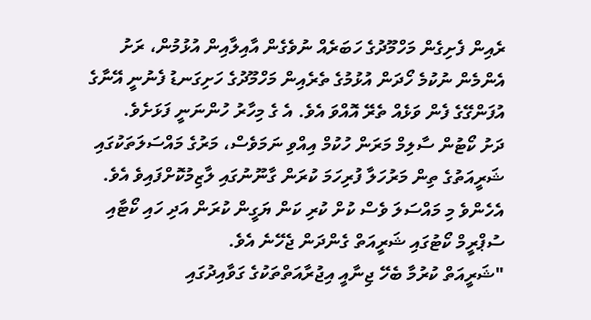ރެއިން ފެށިގެން މަހްމޫދުގެ ހަބަރެއް ނުވެގެން އާއިލާއިން އުޅުމުން، ރަށު އެންމެން ނުކުމެ ހޯދަން އުޅުމުގެ ތެރެއިން މަހްމޫދުގެ ހަށިގަނޑު ފެނުނީ އޭނާގެ އުފަންގޭގެ ފެން ވަޅެއް ތެރޭ އޮއްވަ އެވެ. އެ ގެ މިހާރު ހުންނަނީ ފަޅަށެވެ.
ދަށު ކޯޓުން ސާލިމް މަރަން ހުކުމް އިއްވި ނަމަވެސް، މަރުގެ މައްސަލަތަކުގައި ޝަރީއަތުގެ ތިން މަރުހަލާ ފުރިހަމަ ކުރަން ގާނޫނުގައި ލާޒިމުކޮށްފައިވެ އެވެ. އެހެންވެ މި މައްސަލަ ވެސް ކުށް ކުރި ކަން ޔަގީން ކުރަން އަދި ހައި ކޯޓާއި ސުޕްރީމް ކޯޓުގައި ޝަރީއަތް ގެންދަން ޖެހޭނެ އެވެ.
"ޝަރީއަތް ކުރުމާ ބެހޭ ޖިނާއީ އިޖުރާއަތްތަކުގެ ގަވާއިދުގައި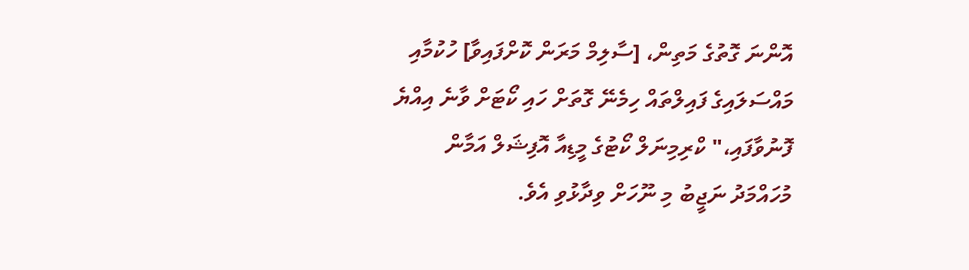އޮންނަ ގޮތުގެ މަތިން، [ސާލިމް މަރަން ކޮށްފައިވާ] ހުކުމާއި މައްސަލައިގެ ފައިލްތައް ހިމެނޭ ގޮތަށް ހައި ކޯޓަށް ވާނެ އިއްޔެ ފޮނުވާފައި،" ކްރިމިނަލް ކޯޓުގެ މީޑިއާ އޮފިޝަލް އަމާން މުހައްމަދު ނަޖީބު މި ނޫހަށް ވިދާޅުވި އެވެ.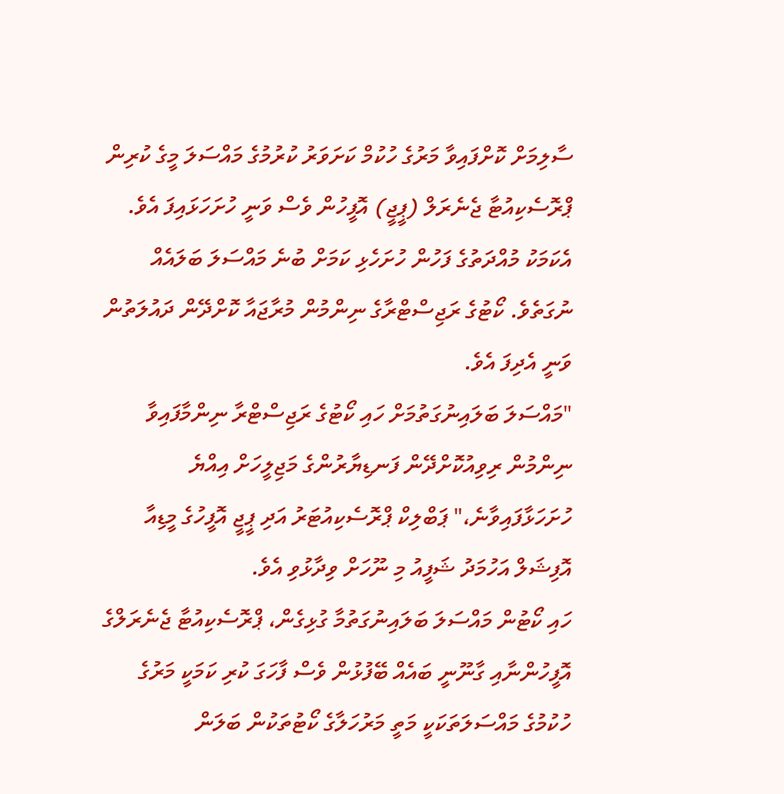ސާލިމަށް ކޮށްފައިވާ މަރުގެ ހުކުމް ކަށަވަރު ކުރުމުގެ މައްސަލަ މީގެ ކުރިން ޕްރޮސެކިއުޓާ ޖެނެރަލް (ޕީޖީ) އޮފީހުން ވެސް ވަނީ ހުށަހަޅައިފަ އެވެ. އެކަމަކު މުއްދަތުގެ ފަހުން ހުށަހެޅި ކަމަށް ބުނެ މައްސަލަ ބަލައެއް ނުގަތެވެ. ކޯޓުގެ ރަޖިސްޓްރާގެ ނިންމުން މުރާޖައާ ކޮށްދޭން ދައުލަތުން ވަނީ އެދިފަ އެވެ.
"މައްސަލަ ބަލައިނުގަތުމަށް ހައި ކޯޓުގެ ރަޖިސްޓްރާ ނިންމާފައިވާ ނިންމުން ރިވިއުކޮށްދޭން ފަނޑިޔާރުންގެ މަޖިލީހަށް އިއްޔެ ހުށަހަޅާފައިވާނެ،" ޕަބްލިކް ޕްރޮސެކިއުޓަރު އަދި ޕީޖީ އޮފީހުގެ މީޑިއާ އޮފިޝަލް އަހުމަދު ޝަފީއު މި ނޫހަށް ވިދާޅުވި އެވެ.
ހައި ކޯޓުން މައްސަލަ ބަލައިނުގަތުމާ ގުޅިގެން، ޕްރޮސެކިއުޓާ ޖެނެރަލްގެ އޮފީހުންނާއި ގާނޫނީ ބައެއް ބޭފުޅުން ވެސް ފާހަގަ ކުރި ކަމަކީ މަރުގެ ހުކުމުގެ މައްސަލަތަކަކީ މަތީ މަރުހަލާގެ ކޯޓުތަކުން ބަލަން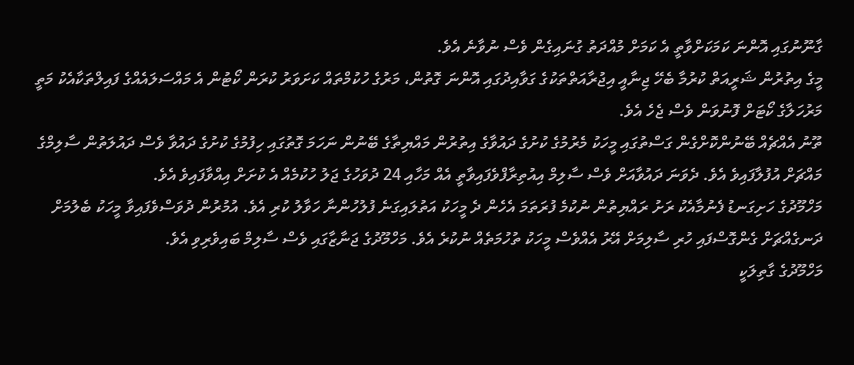ގާނޫނުގައި އޮންނަ ކަމަކަށްވާތީ އެ ކަމަށް މުއްދަތު ގުނައިގެން ވެސް ނުވާނެ އެވެ.
މީގެ އިތުރުން ޝަރީއަތް ކުރުމާ ބެހޭ ޖިނާއީ އިޖުރާއަތްތަކުގެ ގަވާއިދުގައި އޮންނަ ގޮތުން، މަރުގެ ހުކުމްތައް ކަށަވަރު ކުރަން ކޯޓުން އެ މައްސަލައެއްގެ ފައިލްތަކާއެކު މަތީ މަރުހަލާގެ ކޯޓަށް ފޮނުވަން ވެސް ޖެހެ އެވެ.
ތޫނު އެއްޗެއް ބޭނުންކޮށްގެން ގަސްތުގައި މީހަކު މެރުމުގެ ކުށުގެ ދައުވާގެ އިތުރުން މައްޔިތާގެ ބޭނުން ނަހަމަ ގޮތުގައި ހިފުމުގެ ކުށުގެ ދައުވާ ވެސް ދައުލަތުން ސާލިމްގެ މައްޗަށް އުފުލާފައިވެ އެވެ. ދެވަނަ ދައުވާއަށް ވެސް ސާލިމް އިއުތިރާފްވެފައިވާތީ އެއް މަހާއި 24 ދުވަހުގެ ޖަލު ހުކުމެއް އެ ކުށަށް އިއްވާފައިވެ އެވެ.
މަހްމޫދުގެ ހަށިގަނޑު ފެނުމާއެކު ރަށު ރައްޔިތުން ނުކުމެ ފުރަތަމަ އެހެން ދެ މީހަކު އަތުލައިގަނެ ފުލުހުންނާ ހަވާލު ކުރި އެވެ. އުމުރުން ދުވަސްވެފައިވާ މީހަކު ބެލުމަށް ދަނގެއްޗަށް ގެންގޮސްފައި ހުރި ސާލިމަށް އޭރު އެއްވެސް މީހަކު ތުހުމަތެއް ނުކުރެ އެވެ. މަހްމޫދުގެ ޖަނާޒާގައި ވެސް ސާލިމް ބައިވެރިވި އެވެ.
މަހްމޫދުގެ ގާތިލަކީ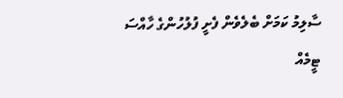ސާލިމު ކަމަށް ބެލެވެން ފެށީ ފުލުހުންގެ ހާއްސަ ޓީމެއް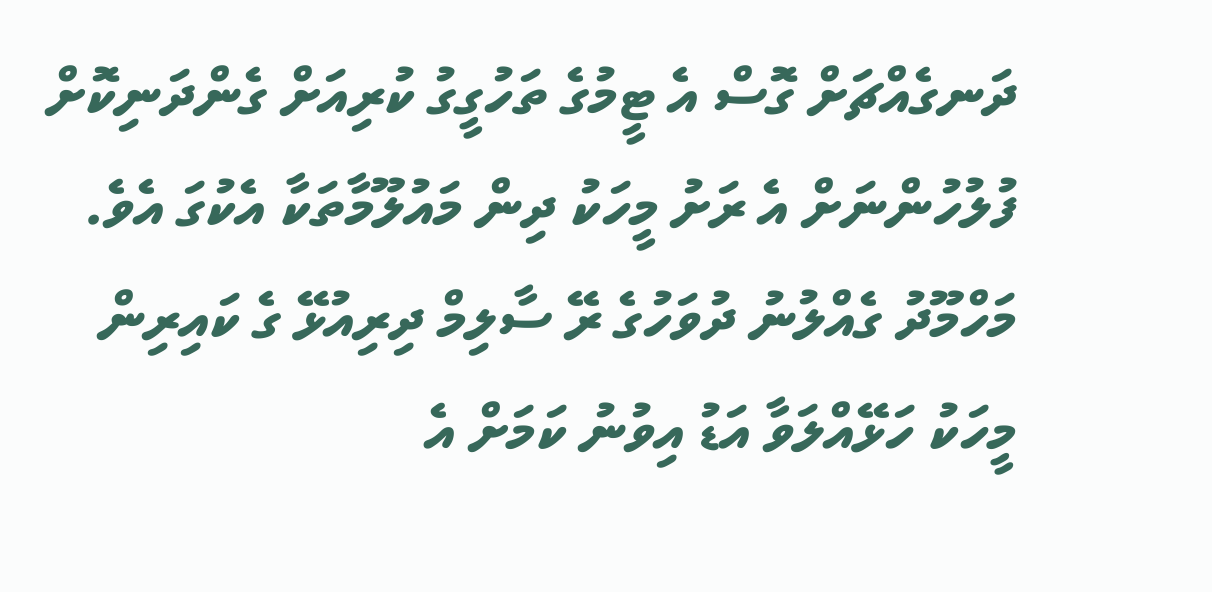ދަނގެއްޗަށް ގޮސް އެ ޓީމުގެ ތަހުގީގު ކުރިއަށް ގެންދަނިކޮށް ފުލުހުންނަށް އެ ރަށު މީހަކު ދިން މައުލޫމާތަކާ އެކުގަ އެވެ. މަހްމޫދު ގެއްލުނު ދުވަހުގެ ރޭ ސާލިމް ދިރިއުޅޭ ގެ ކައިރިން މީހަކު ހަޅޭއްލަވާ އަޑު އިވުނު ކަމަށް އެ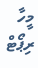މީހާ ރިޕޯޓް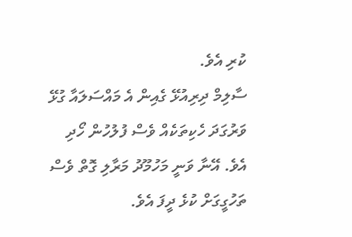ކުރި އެވެ.
ސާލިމް ދިރިއުޅޭ ގެއިން އެ މައްސަލައާ ގުޅޭ ވަރުގަދަ ހެކިތަކެއް ވެސް ފުލުހުން ހޯދި އެވެ. އޭނާ ވަނީ މަހުމޫދު މަރާލި ގޮތް ވެސް ތަހުގީގަށް ކުޅެ ދީފަ އެވެ.